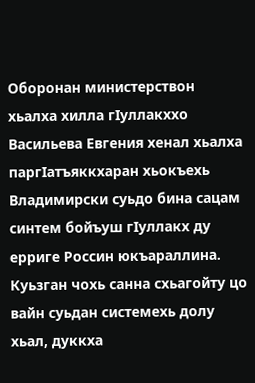Оборонан министерствон хьалха хилла гIуллакххо Васильева Евгения хенал хьалха паргIатъяккхаран хьокъехь Владимирски суьдо бина сацам синтем бойъуш гIуллакх ду ерриге Россин юкъараллина. Куьзган чохь санна схьагойту цо вайн суьдан системехь долу хьал, дуккха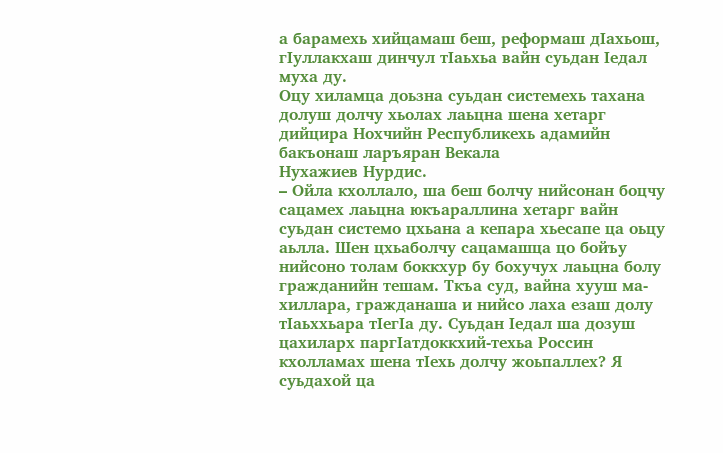а барамехь хийцамаш беш, реформаш дIахьош, гIуллакхаш динчул тIаьхьа вайн суьдан Iедал муха ду.
Оцу хиламца доьзна суьдан системехь тахана долуш долчу хьолах лаьцна шена хетарг дийцира Нохчийн Республикехь адамийн бакъонаш ларъяран Векала
Нухажиев Нурдис.
– Ойла кхоллало, ша беш болчу нийсонан боцчу сацамех лаьцна юкъараллина хетарг вайн суьдан системо цхьана а кепара хьесапе ца оьцу аьлла. Шен цхьаболчу сацамашца цо бойъу нийсоно толам боккхур бу бохучух лаьцна болу гражданийн тешам. Ткъа суд, вайна хууш ма-хиллара, гражданаша и нийсо лаха езаш долу тIаьххьара тIегIа ду. Суьдан Iедал ша дозуш цахиларх паргIатдоккхий-техьа Россин кхолламах шена тIехь долчу жоьпаллех? Я суьдахой ца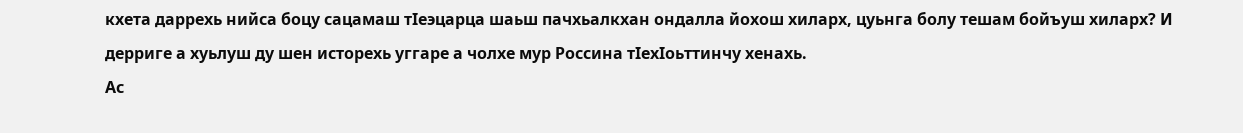кхета даррехь нийса боцу сацамаш тIеэцарца шаьш пачхьалкхан ондалла йохош хиларх, цуьнга болу тешам бойъуш хиларх? И дерриге а хуьлуш ду шен исторехь уггаре а чолхе мур Россина тIехIоьттинчу хенахь.
Ас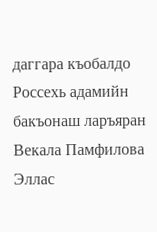даггара къобалдо Россехь адамийн бакъонаш ларъяран Векала Памфилова Эллас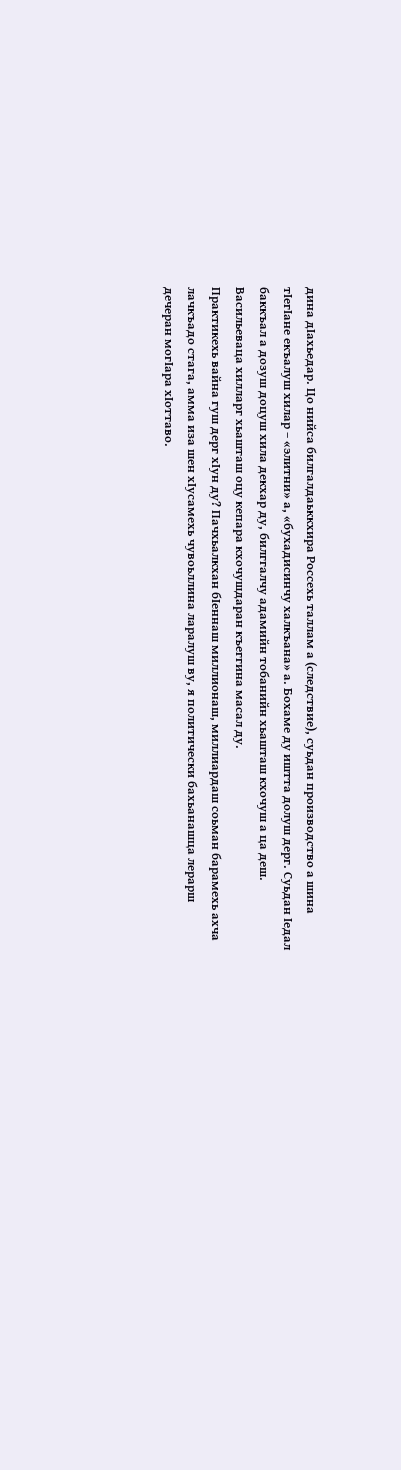дина дIахьедар. Цо нийса билгалдаьккхира Россехь таллам а (следствие), суьдан производство а шина тIегIане екъалуш хилар – «элитни» а, «бухадисинчу халкъана» а. Бохаме ду иштта долуш дерг. Суьдан Iедал баккъал а дозуш доцуш хила декхар ду, билггалчу адамийн тобанийн хьашташ кхочуш а ца деш. Васильеваца хилларг хьашташ оцу кепара кхочушдаран къеггина масал ду.
Практикехь вайна гуш дерг хIун ду? Пачхьалкхан бIеннаш миллионаш, миллиардаш соьман барамехь ахча лачкъадо стага, амма иза шен хIусамехь чувоьллина ларалуш ву, я политически бахьанашца лерарш дечеран могIара хIоттаво.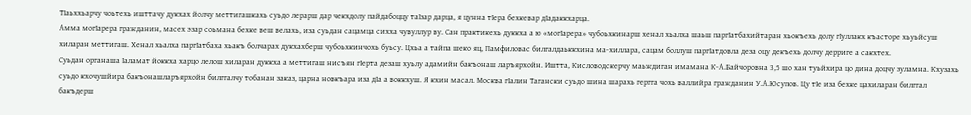ТIаьххьарчу чоьтехь ишттачу дукхах йолчу меттигашкахь суьдо лерарш дар чекхдолу пайдабоццу таIзар дарца, я цунна тIера бехкевар дIадаккхарца.
Амма могIарера гражданин, масех эзар соьмана бехке веш велахь, иза суьдан сацамца сихха чувуллур ву. Сан практикехь дуккха а ю «могIарера» чубоьхкинарш хенал хьалха шаьш паргIатбахийтаран хьокъехь долу гIуллакх къасторе хьуьйсуш хиларан меттигаш. Хенал хьалха паргIатбаха хьакъ болчарах дукхахберш чубоьхкинчохь буьсу. Цхьа а тайпа шеко яц, Памфиловас билгалдаьккхина ма-хиллара, сацам боллуш паргIатдовла деза оцу декъехь долчу дерриге а сакхтех.
Суьдан органаша Iаламат йоккха харцо лелош хиларан дуккха а меттигаш нисъян гIерта дезаш хуьлу адамийн бакъонаш ларъярхойн. Иштта, Кисловодскерчу маьждиган имамана К-А.Байчоровна 3,5 шо хан туьйхира цо дина доцчу зуламна. Кхузахь суьдо кхочушйира бакъонашларъярхойн билггалчу тобанан заказ, царна новкъара иза дIа а воккхуш. Я кхин масал. Москва гIалин Тагански суьдо шина шарахь гергга чохь валлийра гражданин У.А.Юсупов. Цу тIе иза бехке цахиларан билггал бакъдерш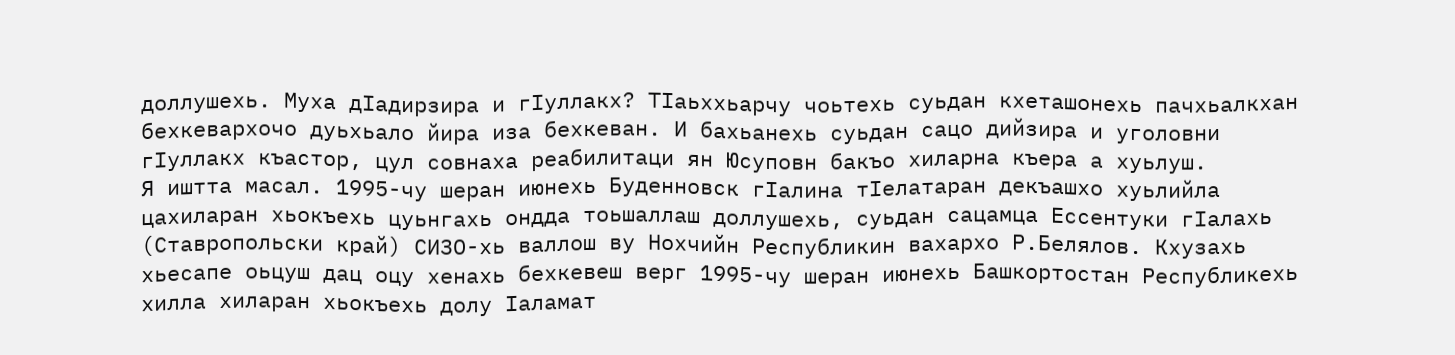доллушехь. Муха дIадирзира и гIуллакх? ТIаьххьарчу чоьтехь суьдан кхеташонехь пачхьалкхан бехкевархочо дуьхьало йира иза бехкеван. И бахьанехь суьдан сацо дийзира и уголовни гIуллакх къастор, цул совнаха реабилитаци ян Юсуповн бакъо хиларна къера а хуьлуш.
Я иштта масал. 1995-чу шеран июнехь Буденновск гIалина тIелатаран декъашхо хуьлийла цахиларан хьокъехь цуьнгахь ондда тоьшаллаш доллушехь, суьдан сацамца Ессентуки гIалахь (Ставропольски край) СИЗО-хь валлош ву Нохчийн Республикин вахархо Р.Белялов. Кхузахь хьесапе оьцуш дац оцу хенахь бехкевеш верг 1995-чу шеран июнехь Башкортостан Республикехь хилла хиларан хьокъехь долу Iаламат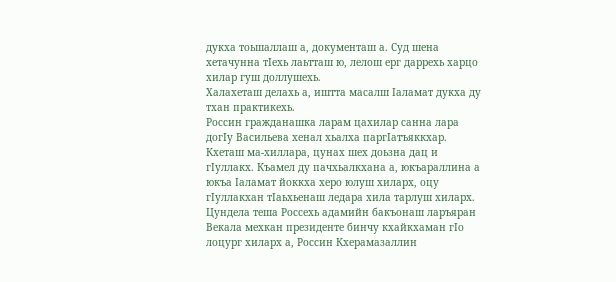дукха тоьшаллаш а, документаш а. Суд шена хетачунна тIехь лаьтташ ю, лелош ерг даррехь харцо хилар гуш доллушехь.
Халахеташ делахь а, иштта масалш Iаламат дукха ду тхан практикехь.
Россин гражданашка ларам цахилар санна лара догIу Васильева хенал хьалха паргIатъяккхар. Кхеташ ма-хиллара, цунах шех доьзна дац и гIуллакх. Къамел ду пачхьалкхана а, юкъараллина а юкъа Iаламат йоккха херо юлуш хиларх, оцу гIуллакхан тIаьхьенаш ледара хила тарлуш хиларх. Цундела теша Россехь адамийн бакъонаш ларъяран Векала мехкан президенте бинчу кхайкхаман гIо лоцург хиларх а, Россин Кхерамазаллин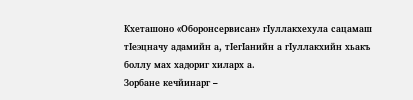Кхеташоно «Оборонсервисан» гIуллакхехула сацамаш тIеэцначу адамийн а, тIегIанийн а гIуллакхийн хьакъ боллу мах хадориг хиларх а.
Зорбане кечйинарг –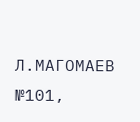Л.МАГОМАЕВ
№101,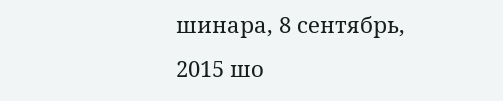шинара, 8 сентябрь, 2015 шо